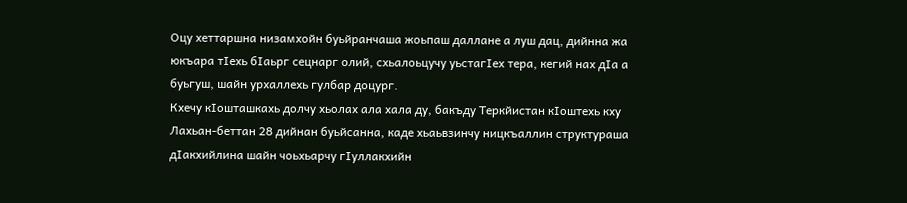Оцу хеттаршна низамхойн буьйранчаша жоьпаш даллане а луш дац, дийнна жа юкъара тIехь бIаьрг сецнарг олий, схьалоьцучу уьстагIех тера, кегий нах дIа а буьгуш, шайн урхаллехь гулбар доцург.
Кхечу кIошташкахь долчу хьолах ала хала ду, бакъду Теркйистан кIоштехь кху Лахьан-беттан 28 дийнан буьйсанна, каде хьаьвзинчу ницкъаллин структураша дIакхийлина шайн чоьхьарчу гIуллакхийн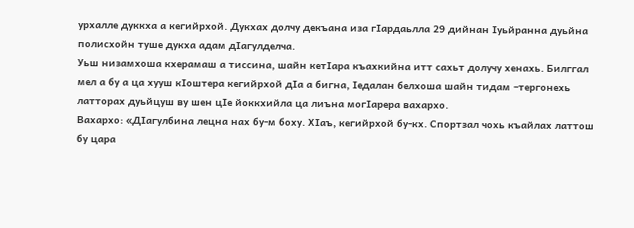урхалле дуккха а кегийрхой. Дукхах долчу декъана иза гIардаьлла 29 дийнан Iуьйранна дуьйна полисхойн туше дукха адам дIагулделча.
Уьш низамхоша кхерамаш а тиссина, шайн кетIара къахкийна итт сахьт долучу хенахь. Билггал мел а бу а ца хууш кIоштера кегийрхой дIа а бигна, Iедалан белхоша шайн тидам –тергонехь латторах дуьйцуш ву шен цIе йоккхийла ца лиъна могIарера вахархо.
Вахархо: «ДIагулбина лецна нах бу-м боху. ХIаъ, кегийрхой бу-кх. Спортзал чохь къайлах латтош бу цара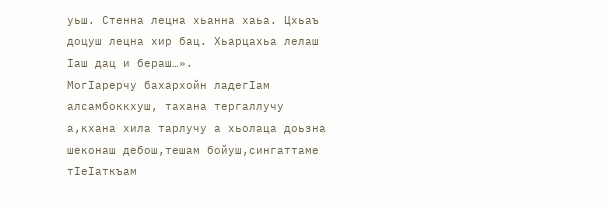уьш. Стенна лецна хьанна хаьа. Цхьаъ доцуш лецна хир бац. Хьарцахьа лелаш Iаш дац и бераш…».
МогIарерчу бахархойн ладегIам алсамбоккхуш, тахана тергаллучу а,кхана хила тарлучу а хьолаца доьзна шеконаш дебош,тешам бойуш,сингаттаме тIеIаткъам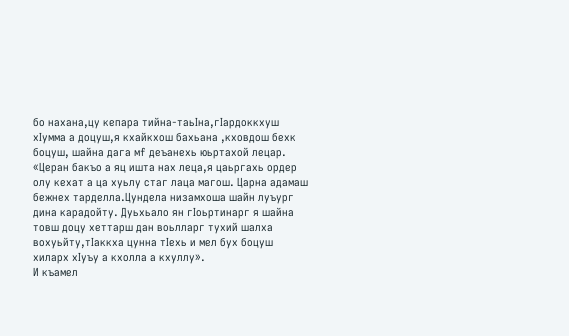бо нахана,цу кепара тийна-таьIна,гIардоккхуш хIумма а доцуш,я кхайкхош бахьана ,кховдош бехк боцуш, шайна дага мf деъанехь юьртахой лецар.
«Церан бакъо а яц ишта нах леца,я цаьргахь ордер олу кехат а ца хуьлу стаг лаца магош. Царна адамаш бежнех тарделла.Цундела низамхоша шайн луъург дина карадойту. Дуьхьало ян гIоьртинарг я шайна товш доцу хеттарш дан воьлларг тухий шалха вохуьйту,тIаккха цунна тIехь и мел бух боцуш хиларх хIуъу а кхолла а кхуллу».
И къамел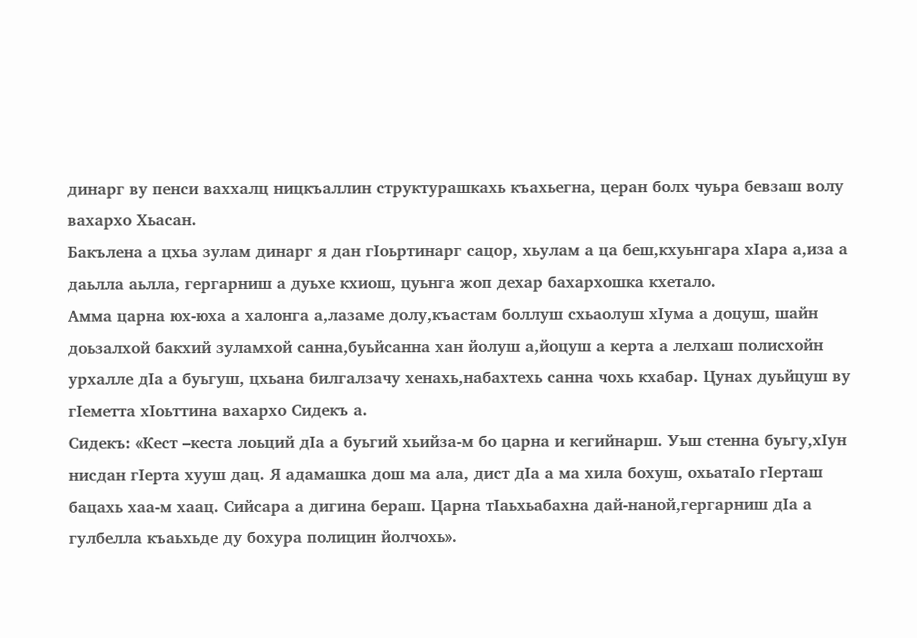динарг ву пенси ваххалц ницкъаллин структурашкахь къахьегна, церан болх чуьра бевзаш волу вахархо Хьасан.
Бакълена а цхьа зулам динарг я дан гIоьртинарг сацор, хьулам а ца беш,кхуьнгара хIара а,иза а даьлла аьлла, гергарниш а дуьхе кхиош, цуьнга жоп дехар бахархошка кхетало.
Амма царна юх-юха а халонга а,лазаме долу,къастам боллуш схьаолуш хIума а доцуш, шайн доьзалхой бакхий зуламхой санна,буьйсанна хан йолуш а,йоцуш а керта а лелхаш полисхойн урхалле дIа а буьгуш, цхьана билгалзачу хенахь,набахтехь санна чохь кхабар. Цунах дуьйцуш ву гIеметта хIоьттина вахархо Сидекъ а.
Сидекъ: «Кест –кеста лоьций дIа а буьгий хьийза-м бо царна и кегийнарш. Уьш стенна буьгу,хIун нисдан гIерта хууш дац. Я адамашка дош ма ала, дист дIа а ма хила бохуш, охьатаIо гIерташ бацахь хаа-м хаац. Сийсара а дигина бераш. Царна тIаьхьабахна дай-наной,гергарниш дIа а гулбелла къаьхьде ду бохура полицин йолчохь».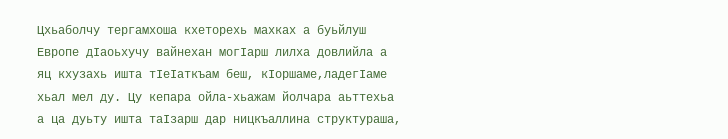Цхьаболчу тергамхоша кхеторехь махках а буьйлуш Европе дIаоьхучу вайнехан могIарш лилха довлийла а яц кхузахь ишта тIеIаткъам беш, кIоршаме,ладегIаме хьал мел ду. Цу кепара ойла-хьажам йолчара аьттехьа а ца дуьту ишта таIзарш дар ницкъаллина структураша,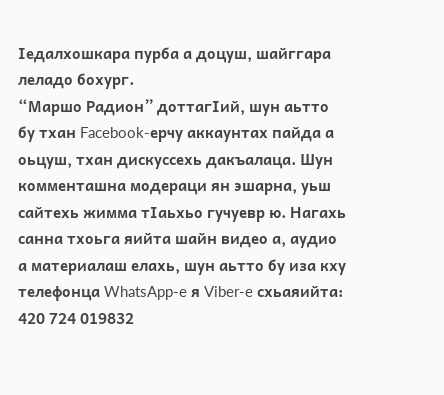Iедалхошкара пурба а доцуш, шайггара леладо бохург.
“Маршо Радион” доттагIий, шун аьтто бу тхан Facebook-ерчу аккаунтах пайда а оьцуш, тхан дискуссехь дакъалаца. Шун комменташна модераци ян эшарна, уьш сайтехь жимма тIаьхьо гучуевр ю. Нагахь санна тхоьга яийта шайн видео а, аудио а материалаш елахь, шун аьтто бу иза кху телефонца WhatsApp-e я Viber-e схьаяийта: 420 724 019832